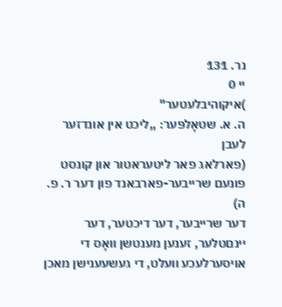נר. 131
יי 0
)איקוהיבלעטער"
ה. א. שטאָלפּער: ,,ליכט אין אונדזער לעבן
(פארלאג פאר ליטעראטור און קונסט פונעם שרייבער-פארבאנד פון דער ר. פ. ה)
דער שרייבער, דער דיכטער, דער יינםטלער, זענען מענטשן װאָס די אויסערלעכע וועלט, די געשעענישן מאכן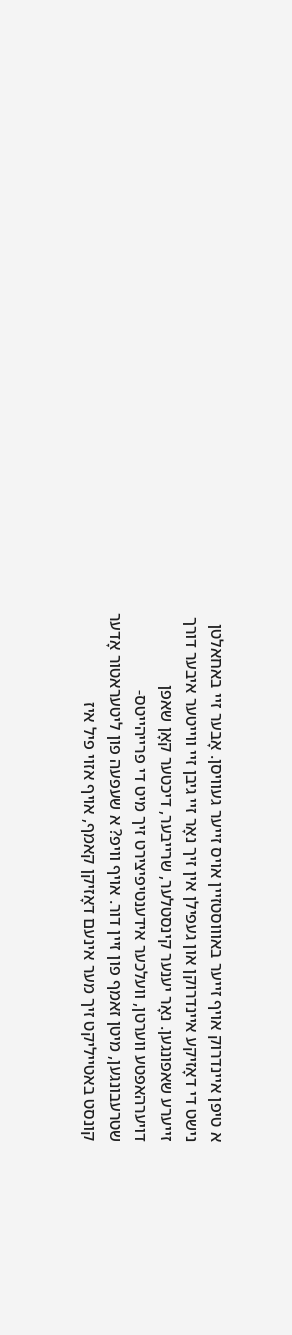א טיפן איינדרוק אויף זייער באוווסטזיין אויס זייער געוויסן. אָבער זיי באחאלטן נישט די דאָזיקע איינדרוקן און געפילן אין זיך נאָר זיי גיבן זיי ווייטער איבער דורך זייערע שאפונגען. נאָר יענער קינסטלער, שרייבער, דיכטער קאָן שאפן דויערהאפטע ווערטן, וועלכער אידענטיפיצירט זיך מיט די פרייהייטס-שטרעבונגען, מיטן זאמף פון זיין דור. אויף וויפ? א שעפעה פון ליטעראטור אָדער קונסט באטייליקט זיך מער אינעם דאָזיקן קאמף, אויף אזוי פיל איז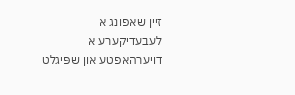זיין שאפונג א לעבעדיקערע א דויערהאפטע און שפּיגלט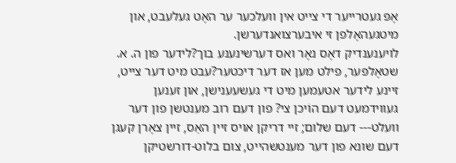אָפּ געטרייער די צייט אין וועלכער ער האָט געלעבט, און מיטגעהאָלפן זי איבערצואנדערשן.
לויענענדיק דאָס נאָר ואס דערשינענע בוך?לידער פון ה. א. שטאָלפּער, פילט מען אז דער דיכטער?עבט מיט דער צייט, זיינע לידער אטעמען מיט די געשעענישן, און זענען געווידמעט דעם הוֹיכן צי? פון דעם רוב מענטשן פון דער וועלט--- דעם שלום; זיי דריקן אויס זיין האַס, זיין צאָרן קעגן דעם שונא פון דער מענטשהייט, צום בלוט-דורשטיקן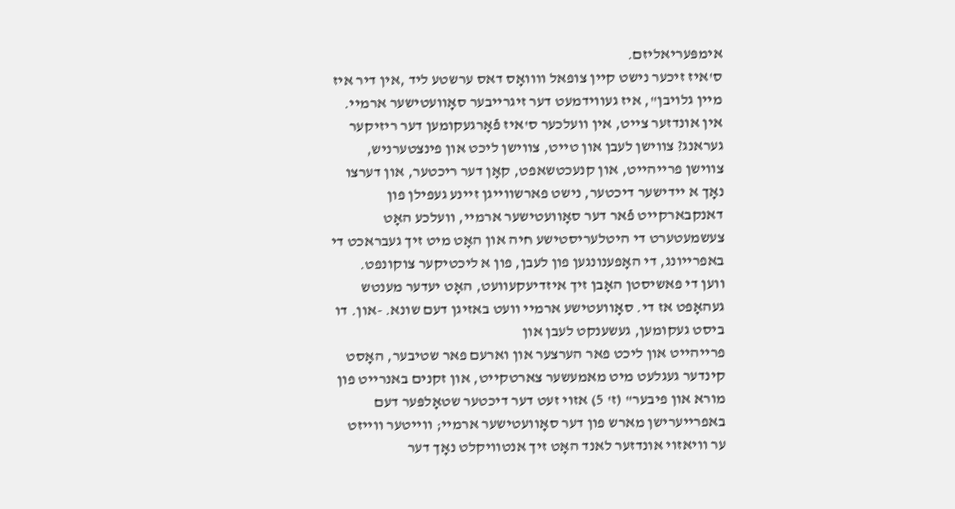אימפּעריאליזם.
ס'איז זיכער נישט קיין צופאל וװואָס דאס ערשטע ליד ,אין דיר איז מיין גלויבן", איז געווידמעט דער זיגרייבער סאָוועטישער ארמיי. אין אונדזער צייט, אין וועלכער ס'איז פֿאָרגעקומען דער ריזיקער געראנג? צווישן לעבן און טייט, צווישן ליכט און פינצטערניש, צווישן פרייהייט, און קנעכטשאפט, קאָן דער ריכטער, און דערצו נאָך א יידישער דיכטער, נישט פארשווייגן זיינע געפילן פון דאנקבארקייט פֿאר דער סאָוועטישער ארמיי, וועלכע האָט צעשמעטערט די היטלעריסטישע חיה און האָט מיט זיך געבראכט די באפרייונג, די האָפענונגען פון לעבן, פון א ליכטיקער צוקונפט.
ווען די פאשיסטן האָבן זיך איזדיעקעוועט, האָט יעדער מענטש געהאָפט אז די. סאָוועטישע ארמיי וועט באזיגן דעם שונא. -און. דו ביסט געקומען, געשענקט לעבן און
פרייהייט און ליכט פאר הערצער און וארעם פאר שטיבער, האָסט קינדער געגלעט מיט מאמעשער צארטקייט, און זקנים באנרייט פון מורא און פיבער" (ז' 5) אזוי זעט דער דיכטער שטאָלפּער דעם באפרייערישן מארש פון דער סאָוועטישער ארמיי; ווייטער ווייזט ער וויאזוי אונדזער לאנד האָט זיך אנטוויקלט נאָך דער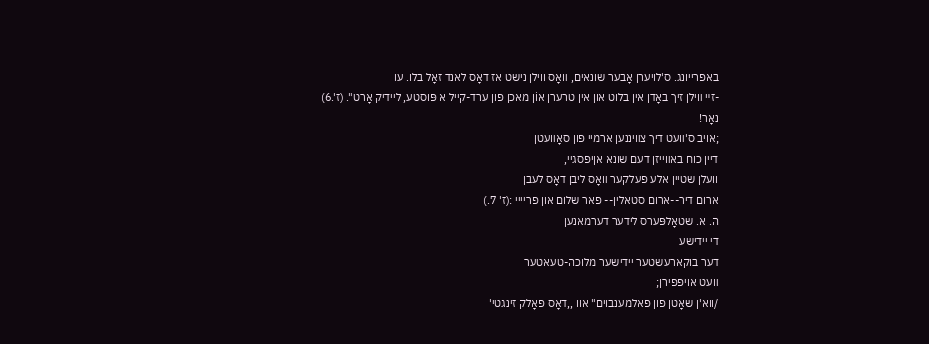באפרייונג. ס'לויערן אָבער שונאים, װאָס ווילן נישט אז דאָס לאנד זאָל בלו. עו
-זײ װילן זיך באָדן אין בלוט און אין טרערן אוֹן מאכן פון ערד-קייל א פּוסטע, ליידיק אָרט". (ז'.6)
נאָר!
;אויב ס'װעט דיך צװיננען ארמיי פון סאָװעטן
דיין כוח באװייזן דעם שונא אןיפסגיי,
וועלן שטיין אלע פעלקער װאָס ליבן דאָס לעבן
ארום דיר--ארום סטאלין-- פאר שלום און פריייי :(ז' 7.)
ה. א. שטאָלפּערס לידער דערמאנען
די יידישע
דער בוקארעשטער יידישער מלוכה-טעאטער
װעט אויפפירן;
/ווא'ן שאָטן פון פאלמענבוים" אוו ,,דאָס פאָלק זינגטי'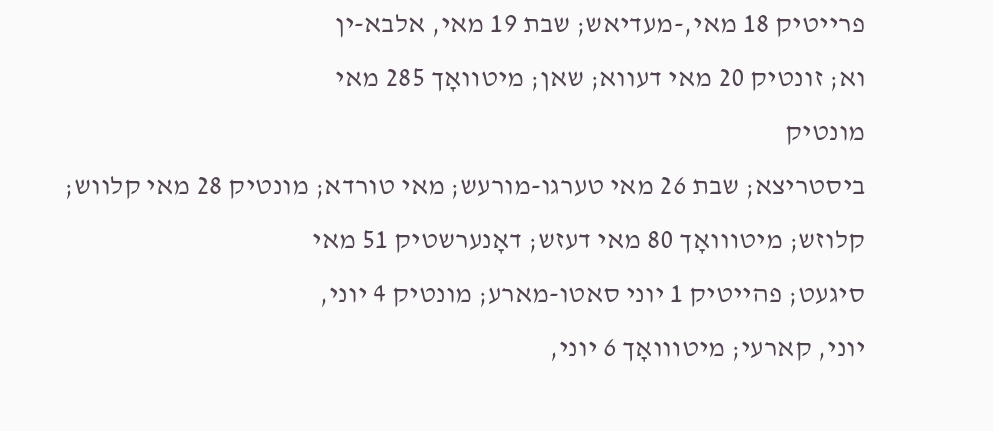פרייטיק 18 מאי,-מעדיאש; שבת 19 מאי, אלבא-ין
וא; זונטיק 20 מאי דעווא; שאן; מיטװאָך 285 מאי
מונטיק
ביסטריצא; שבת 26 מאי טערגו-מורעש; מאי טורדא; מונטיק 28 מאי קלווש; קלוזש; מיטװואָך 80 מאי דעזש; דאָנערשטיק 51 מאי
סיגעט; פהייטיק 1 יוני סאטו-מארע; מונטיק 4 יוני,
יוני, קארעי; מיטװואָך 6 יוני,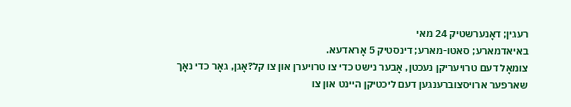רעגין; דאָנערשטיק 24 מאי
באיאדמארע; סאטו-מארע; דינסטיק 5 אָראדעא.
צומאָל דעם טרויעריקן נעכטן, אָבער נישט כדי צו טרויערן און צו קל?אָגן, גאָר כדי נאָך שארפער ארויסצוברענגען דעם ליכטיקן היינט און צו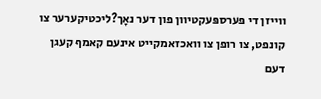ווייזן די פּערספּעקטיוון פון דער נאָך?ליכטיקערער צו קונפט, צו רופן צו וואכזאמקייט אינעם קאמף קעגן דעם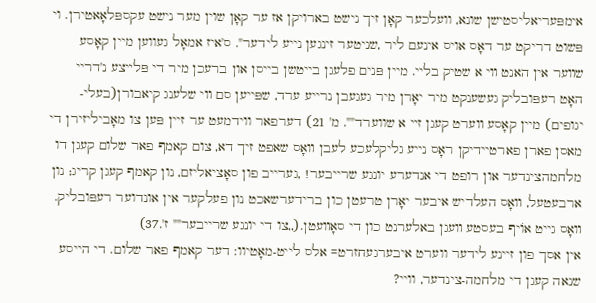אימפּעריאליסטישן שונא, וועלכער קאָן זיך נישט בארויקן אז ער קאָן שוין מער נישט עקספּלאָאטירן. וי פּשוט דריקט ער דאָס אויס אינעם ליר ,שניטער זינגען נייע לידער". ס'איז אמאָל געווען מיין קאָסע שװער אין האנט װי א שטיק בליי. מיין פּנים פלעגן בייטשן בייסן און ברעכן מיר די פּלײצע נ'דריי האָט רעפּובליק געשענקט מיר יאָרן מיר געגעבן נרייע ערד, שפּייען סם װי שלענג קיאבורן(בעלי-יגופים) מיין קאָסע װערט קעגן זײ א שווערד"". מ' 21) דערפאר ווידמעט ער זיין פּען צו מאָביליזירן די מאסן פארן פארטיידיקן ראָס נייע גליקלעכע לעבן װאָס שאפט זיך דא, צום קאמף פאר שלום קעגן דו מלחמהצינדער און רופט די אנדערע יונגע שרייבער! ,גערייב פון סאָציאליזם, נון קאמף קעגן קריג; נון ארבעטעל, װאָס העלדיש איבער יאָרן טרעטן כון ברידערשאכט נון פעלקער אין אונדוער רעפּובליק.
װאָס גייט אוֹיף בעסטע װעגן באלערנט כון די סאָװעטן.(,,צו די יונגע שרייבער"" ז'.37)
אין אסך פון זיינע לידער ווערט איבערגעחזרט= אלס לייט-מאָטיוו: דער קאמף פאר שלום. די הייסע שנאה קעגן די מלחמה-צינדער, וויי?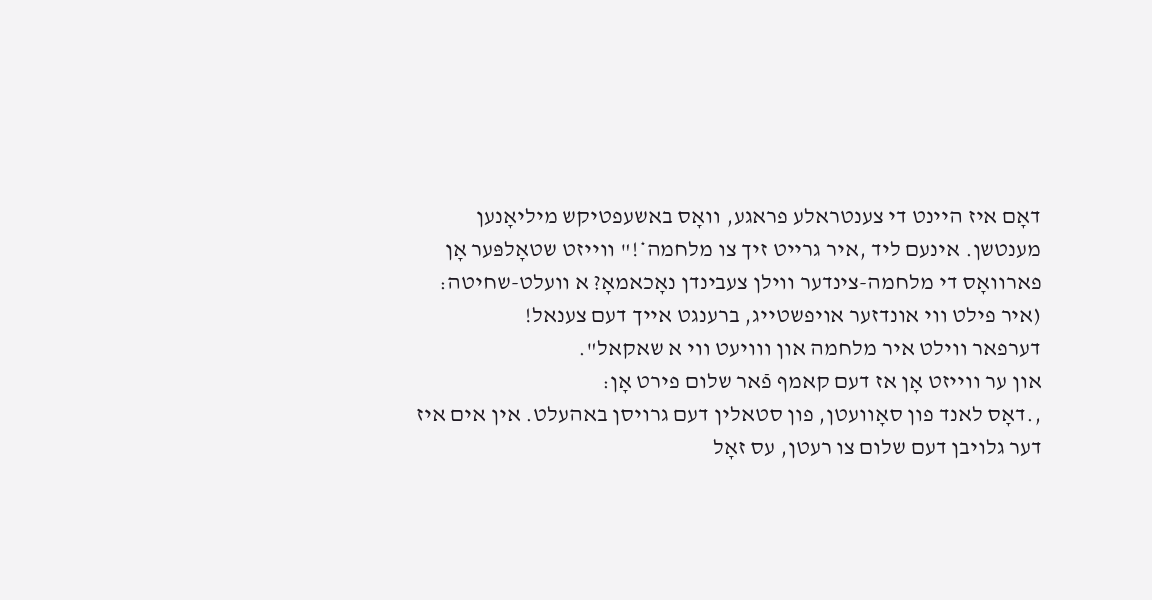דאָם איז היינט די צענטראלע פראגע, װאָס באשעפטיקש מיליאָנען מענטשן. אינעם ליד ,איר גרייט זיך צו מלחמה*!" ווייזט שטאָלפּער אָן פארוואָס די מלחמה-צינדער ווילן צעבינדן נאָכאמאָ? א וועלט-שחיטה: (איר פילט װי אונדזער אויפשטייג, ברענגט אייך דעם צענאל!
דערפאר װילט איר מלחמה און װויעט װי א שאקאל".
און ער ווייזט אָן אז דעם קאמף פֿאר שלום פירט אָן:
,.דאָס לאנד פון סאָװעטן, פון סטאלין דעם גרויסן באהעלט. אין אים איז דער גלויבן דעם שלום צו רעטן, עס זאָל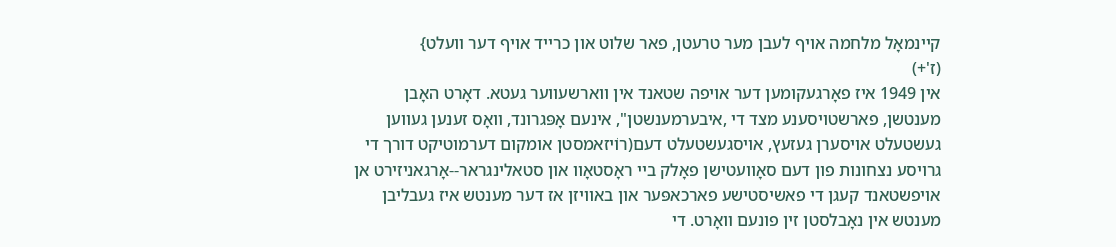קיינמאָל מלחמה אויף לעבן מער טרעטן, פאר שלוט און כרייד אויף דער װעלט}
(ז'+)
אין 1949 איז פאָרגעקומען דער אויפה שטאנד אין ווארשעווער געטא. דאָרט האָבן מענטשן, פארשטויסענע מצד די ,איבערמענשטן", אינעם אָפּגרונד, װאָס זענען געווען געשטעלט אויסערן געזעץ, אויסגעשטעלט דעם(רוֹיזאמסטן אומקום דערמוטיקט דורך די גרויסע נצחונות פון דעם סאָוועטישן פאָלק ביי ראָסטאָוו און סטאלינגראר--אָרגאניזירט אן אויפשטאנד קעגן די פאשיסטישע פארכאפּער און באוויזן אז דער מענטש איז געבליבן מענטש אין נאָבלסטן זין פונעם װאָרט. די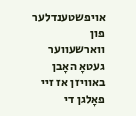אויפשטענדלער פון ווארשעווער געטאָ האָבן באוויזן אז זיי פאָלגן די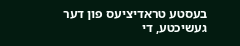בעסטע טראדיציעס פון דער געשיכטע, די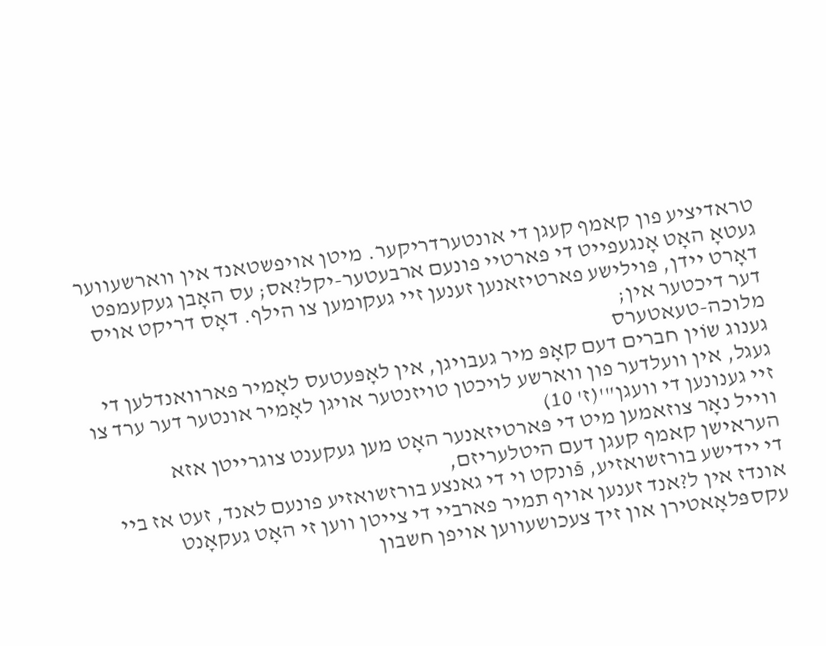טראדיציע פון קאמף קעגן די אונטערדריקער. מיטן אויפשטאנד אין ווארשעווער געטאָ האָט אָנגעפייט די פארטיי פונעם ארבעטער-יקל?אס; עס האָבן געקעמפט דאָרט יידן, פּוילישע פארטיזאנען זענען זיי געקומען צו הילף. דאָס דריקט אויס דער דיכטער אין;
מלוכה-טעאטערס
גענוג שוֹין חברים דעם קאָפּ מיר געבויגן, אין לאָפּעטעס לאָמיר פארװאנדלען די געגל, אין װעלדער פון װארשע לויכטן טויזנטער אויגן לאָמיר אונטער דער ערד צו זײ גענונען די װעגן"'(ז' 10)
ווייל נאָר צוזאמען מיט די פּארטיזאנער האָט מען געקענט צוגרייטן אזא העראישן קאמף קעגן דעם היטלעריזם,
די יידישע בורזשואזיע, פּֿונקט וי די גאנצע בורזשואזיע פונעם לאנד, זעט אז ביי אונדז אין ל?אנד זענען אויף תמיר פארביי די צייטן ווען זי האָט געקאָנט עקספּלאָאטירן און זיך צעכושעווען אויפן חשבון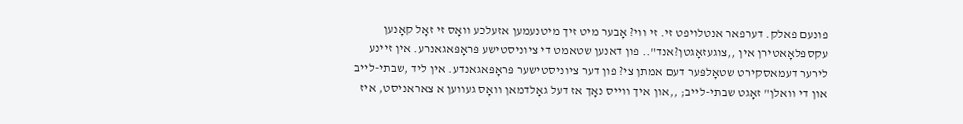פונעם פאלק. דערפאר אנטלויפט זי. זי ווי? אָבער מיט זיך מיטנעמען אזעלכע וואָס זי זאָל קאָנען עקספּלאָאטירן אין ,,צוגעזאָגטן?אנד".. פון דאנען שטאמט די ציוניסטישע פּראָפּאגאנרע. אין זיינע לירער דעמאסקירט שטאָלפּער דעם אמתן צי? פון דער ציוניסטישער פּראָפּאגאנדע. אין ליד ,שבתי-לייב און די וואלן" זאָגט שבתי-לייב; ,,און איך װייס נאָך אז דעל גאָלדמאן װאָס געװען א צאראניסט, איז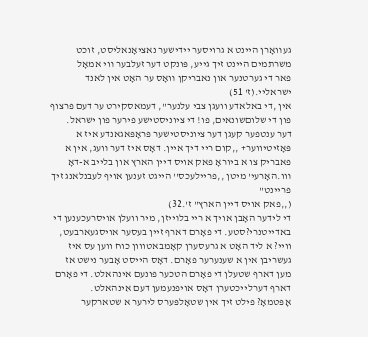געװאָרן היינט א גרויסער יידישער נאציאָנאליסט, זוכט משרתמים היינט זיך גייע, פּונקט דער זעלבער װי אמאָל
פאר די גערטנער און נאבריקן װאָס ער האָט אין לאנד ישראליי.(ז' 51)
אין ,די באלאדע וועגן צבי עלנער", דעמאסקירט ער דעם פּרצוף פון די שלוםשונאים, פו! די ציוניסטישע פירער פון ישראל. דער ענטפער קעגן דער ציוניסטישער פּראָפּאגאנדע איז א פּאָזיטיווער+ ,,קום ריי דיך איין. דאָס איז דער װעג, אין א פאבריק צו א ביוראָ פאק אויס דיין הארץ און בלייב א-דאָ װו.האָרעי' מיטן ,,פריילעכס'' הייגט זענען אויף לעבנלאנג זיך פריינט"
(,,פאק אויס דיין הארץ" ז'.32)
די לידער האָבן אויך א ריי בלױיזן, מיר וועלן אויסרעכענען די באדייטנרי?סטע. די פאָרם דארף זיין בעסער אויסגעארבעט, וויי? א ליד האָט א גרעסערן קאָמבאטווון כוח ווען עס איז געשריבן אין א שענערער פאָרם. דאָס הייסט אָבער נישט אז מען דארף שטעלן די פאָרם הטכער פונעם אינהאלט. די פאָרם דארף דערלייכטערן דאָס אויפנעמען דעם אִינהאלט.
אָפּטמאָ? פילט זיך אין שטאָלפּערס לירער א שטארקער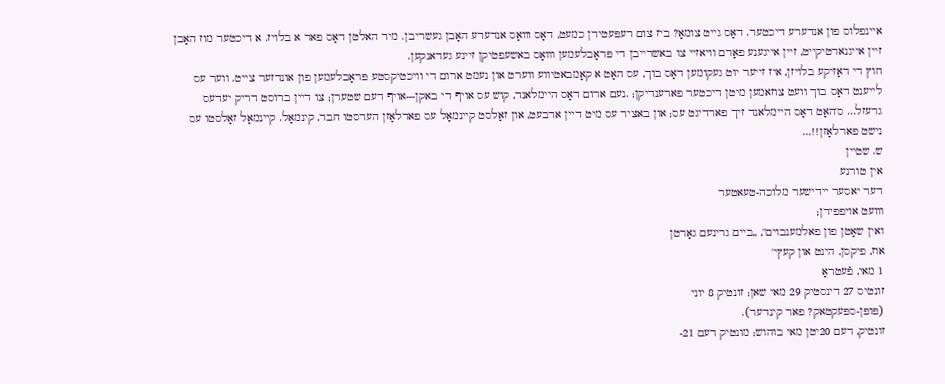איינפלוס פון אנדערע דיכטער. דאָס גייט צומאָ? ביז צום רעפּעטירן כמעט, דאָס וװאָס אנדערע האָבן געשריבן. מיר האלטן דאָס פאר א בלויז. א דיכטער מוז האָבן זיין אייגנארטיקייט, זיין אייגענע פאָרם וויאזיי צו באשרייבן די פּראָבלעמען װואָס באשעפטיקן זיינע געדאנקען.
חוץ די דאָזיקע בלויזן, איז זייער יוט געקומען דאָס בוך, עס האָט א קאָמבאטיווע ווערט און נעמט ארום די וויכטיקסטע פּראָבלעמען פון אונדזער צייט. ווער עס לייענט דאָס בוך וועט צוזאמען מיטן דיכטער פארענדיקן; .נעם ארום דאָס היימלאנד, קוש עס אויף די באקן---אויף דעם שטערן; צו דיין ברוסט דריק יעדעס גרעזל... ס'האָט דאָס היימלאנד זיך פארדיגט עס; און באציר עס מיט דיין ארבעט, און זאָלסט קיינמאָל עס פארלאָזן הערסטו חבר, קינמאָל. קיינמאָל זאָלסטו עס נישט פארלאָזן!!...
ש. שטיין
אין טורנע
דער יאסער יידישער מלוכה-טעאטער
װועט אויפפירן;
ואין שאָטן פון פאלמענבוים", ,,ביים גרינעם גאָרטן
אוז, פיקסן, הינט און קעץי'
1 מאי, פֿעטראָ
זונטיס 27 דינסטיק 29 מאי שאן; זונטיק 8 יוני
(פּופּן-ספּעקטאק? פאר קינדער).
זונטיק, דעם 20יטן מאי בוהוש; מונטיק דעם 21-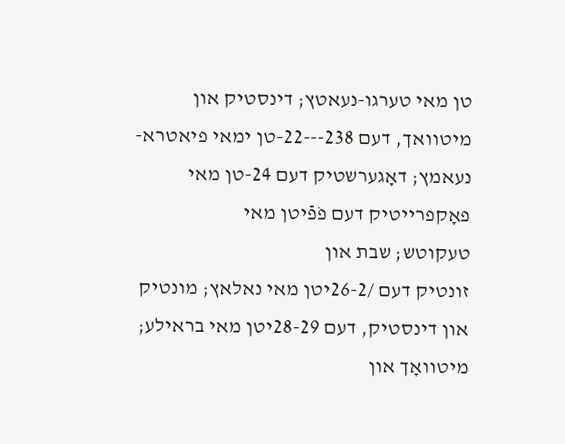טן מאי טערגו-נעאטץ; דינסטיק און מיטוואך, דעם 238---22-טן ימאי פיאטרא-נעאמץ; דאָגערשטיק דעם 24-טן מאי פאָקפרייטיק דעם פֹפֿיטן מאי
טעקוטש; שבת און
זונטיק דעם /26-2יטן מאי נאלאץ; מונטיק און דינסטיק, דעם 28-29יטן מאי בראילע; מיטוואָך און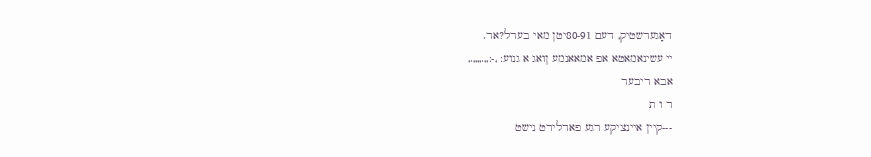דאָגערשטיק, דעם 80-91יטן מאי בערל?אר.
יי עשינאמאטא אפ אמאאנמע ןואג א גנוע: ,-:,,.,,,,.,
אבא ריבער
ר ו ת
---קיין איינציקע רגע פארלירט נישט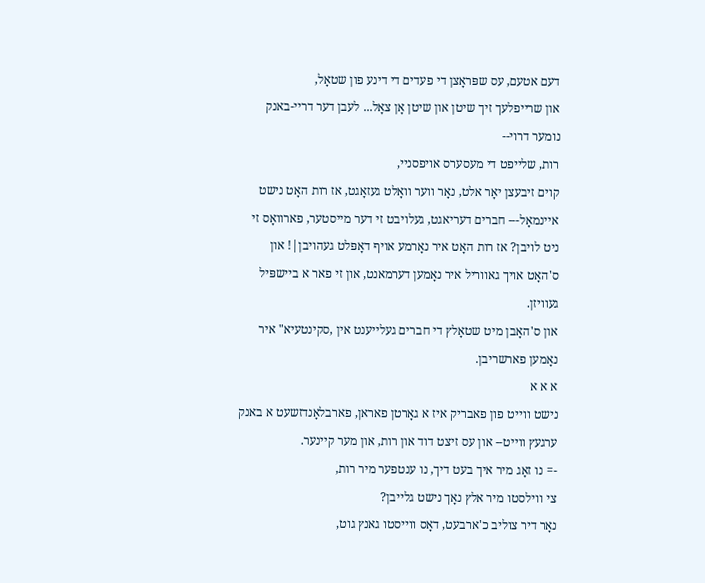דעם אטעם, עס שפּראָצן די פעדים די דינע פון שטאָל,
און שרייפלעך זיך שיטן און שיטן אָן צאָל... לעבן דער דריי-באנק נומער דרוי--
רות, שלייפט די מעסערס אויפסניי,
קוים זיבעצן יאָר אלט, נאָר ווער וואָלט געזאָגט, אז רות האָט נישט איינמאָל--- חברים דעריאגט, געלויבט זי דער מייסטער, פארוואָס זי ניט לויבן? אז רות האָט איר נאָרמע אויף דאָפּלט געהויבן|! און ס'האָט אויך גאווריל איר נאָמען דערמאנט, און זי פאר א ביישפּיל געוויזן.
און ס'האָבן מיט שטאָלץ די חברים געלייענט אין ,סקינטעיא" איר נאָמען פארשריבן.
א א א
נישט ווייט פון פאבריק איז א גאָרטן פאראן, פארבלאָנדזשעט א באנק ערגעץ ווייט-- און עס זיצט דוד און רות, און מער קיינער.
-= נו זאָג מיר איך בעט דיך, נו ענטפער מיר רות,
צי װילסטו מיר אלץ נאָך נישט גלייבן?
נאָר דיר צוליב כ'ארבעט, דאָס ווייסטו גאנץ גוט,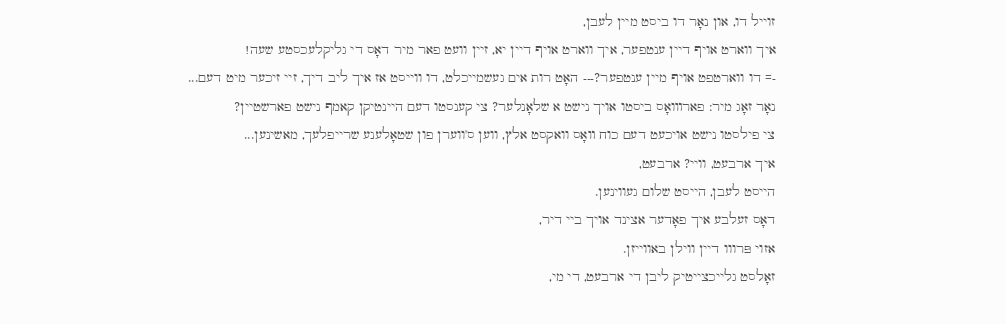זוייל דו, און נאָר דו ביסט מיין לעבן,
איך ווארט אויף דיין ענטפער, איך ווארט אויף דיין יא, זיין וועט פאר מיר דאָס די גליקלעכסטע שעה!
-= דו ווארטפט אויף מיין ענטפער?--- האָט רות אים געשמייכלט, דו ווייסט אז איך ליב דיך, זיי זיכער מיט דעם...
נאָר זאָג מיר: פארװואָס ביסטו אויך נישט א שלאָנלער? צי קענסטו דעם היינטיקן קאמף נישט פארשטיין?
צי פילסטו נישט אויכעט דעם כוח װאָס וואקסט אלץ, ווען ס'ווערן פון שטאָלענע שרייפלעך, מאשינען...
איך ארבעט, וויי? ארבעט,
הייסט לעבן, הייסט שלום געווינען.
דאָס זעלבע איך פאָדער אצינד אויך ביי דיר,
אזוי פּרווו דיין ווילן באווייזן.
זאָלסט גלייכצייטיק ליבן די ארבעט, די מי,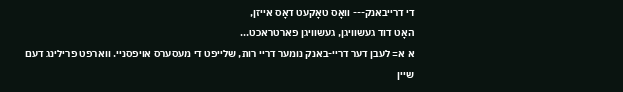די דרייבאנק--- װאָס טאָקעט דאָס אייזן,
האָט דוד געשוויגן, געשוויגן פארטראכט...
א א= לעבן דער דריי-באנק נומער דריי רות, שלייפט די מעסערס אויפסניי. ווארפט פרילינג דעם שיין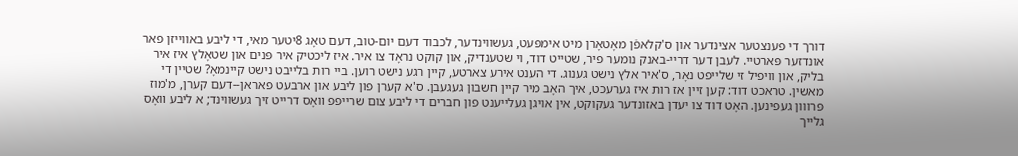דורך די פענצטער אצינדער און ס'קלאפֿן מאָטאָרן מיט אימפּעט, געשווינדער, לכבוד דעם יום-טוב, דעם טאָג 8יטער מאי, די ליבע באווייזן פאר אונדזער פּארטיי. לעבן דער דריי-באנק נומער פיר, שטייט דוד, וי שטענדיק, און קוקט נראָד צו איר. איז ליכטיק איר פּנים און שטאָלץ איז איר בליק, און וויפיל זי שלייפט נאָר, ס'איר אלץ נישט גענוג. די הענט אירע צארטע, קיין רגע נישט רוען. ביי רות בלייבט נישט קיינמאָ? שטיין די מאשין. טראכט דוד: קען זיין אז רות איז גערעכט, איך האָב מיר קיין חשבון געגעבן. ס'א קערן פון ליבע און ארבעט פאראן--דעם קערן, מ'מוז פּרווון געפינען. האָט דוד צו יעדן באזונדער געקוקט, אין אויגן געלייענט פון חברים די ליבע צום שרייפפ װאָס דרייט זיך געשווינד; א ליבע װאָס גלייך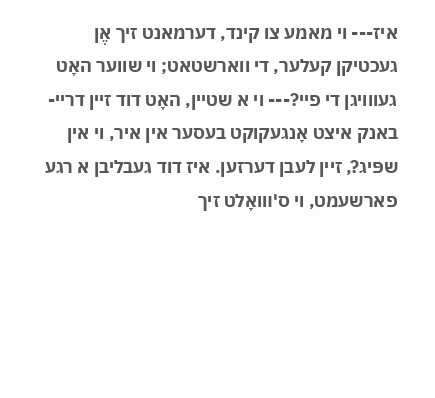איז--- וי מאמע צו קינד, דערמאנט זיך אֶן געכטיקן קעלער, די ווארשטאט; וי שווער האָט געווויגן די פיי?--- וי א שטיין, האָט דוד זיין דריי-באנק איצט אָנגעקוקט בעסער אין איר, וי אין שפּיג?, זיין לעבן דערזען. איז דוד געבליבן א רגע פארשעמט, וי ס'װואָלט זיך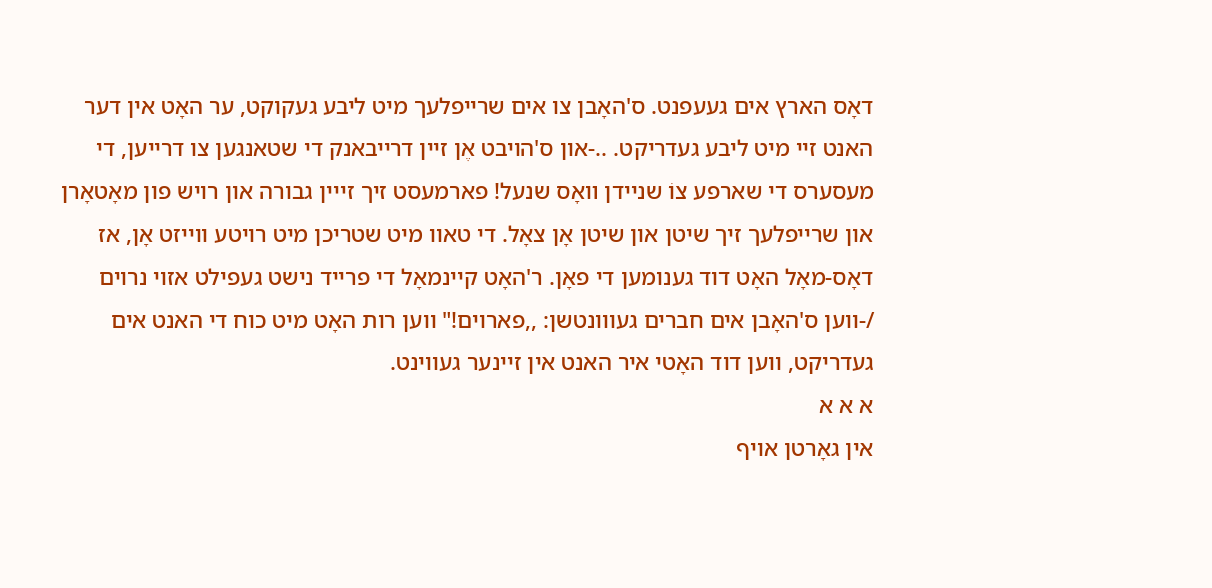דאָס הארץ אים געעפנט. ס'האָבן צו אים שרייפלעך מיט ליבע געקוקט, ער האָט אין דער האנט זיי מיט ליבע געדריקט. ..-און ס'הויבט אֶן זיין דרייבאנק די שטאנגען צו דרייען, די מעסערס די שארפע צוֹ שניידן װאָס שנעל! פארמעסט זיך זײין גבורה און רויש פון מאָטאָרן און שרייפלעך זיך שיטן און שיטן אָן צאָל. די טאוו מיט שטריכן מיט רויטע ווייזט אָן, אז דאָס-מאָל האָט דוד גענומען די פאָן. ר'האָט קיינמאָל די פרייד נישט געפילט אזוי נרוים /-ווען ס'האָבן אים חברים געווונטשן: ,,פארוים!" ווען רות האָט מיט כוח די האנט אים געדריקט, ווען דוד האָטי איר האנט אין זיינער געווינט.
א א א
אין גאָרטן אויף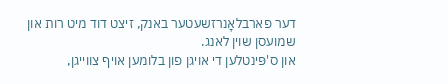דער פארבלאָנרזשעטער באנק, זיצט דוד מיט רות און שמועסן שוין לאנג.
און ס'פּינטלען די אויגן פון בלומען אויף צווייגן,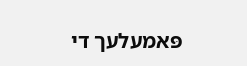פּאמעלעך די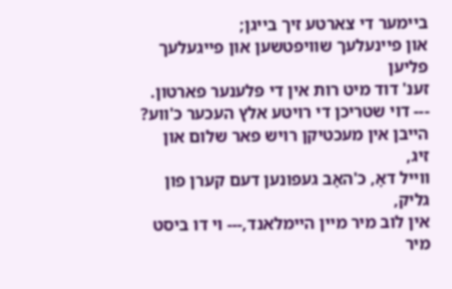ביימער די צארטע זיך בייגן;
און פיינעלעך שוויפטשען און פייגעלעך פליען
זענ' דוד מיט רות אין די פּלענער פארטון.
--- דוי שטריכן די רויטע אלץ העכער כ'ווע? הייבן אין מעכטיקן רויש פאר שלום און זיג,
ווייל דאָ, כ'האָב געפונען דעם קערן פון גליק,
אין לוב מיר מיין היימלאנד,--- וי דו ביסט מיר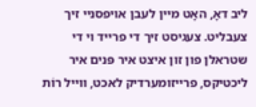ליב דאָ, האָט מיין לעבן אויפסניי זיך צעבליט. צעגיסט זיך די פרייד וי די שטראלן פון זון איצט איר פּנים איר ליכטיקס, פרייזומערדיק לאכט, ווייל רוֹת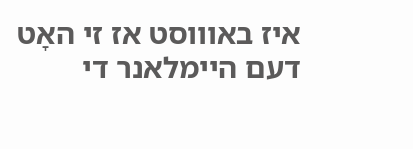איז באוווסט אז זי האָט דעם היימלאנר די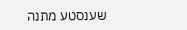שענסטע מתנה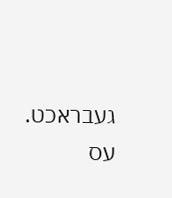געבראכט.
עס